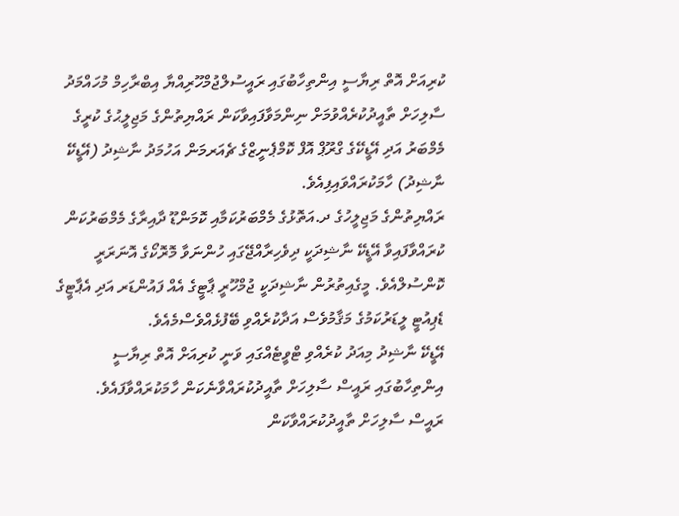ކުރިއަށް އޮތް ރިޔާސީ އިންތިހާބުގައި ރައީސުލްޖުމްހޫރިއްޔާ އިބްރާހިމް މުހައްމަދު ސާލިހަށް ތާއީދުކުރެއްވުމަށް ނިންމަވާފައިވާކަން ރައްޔިތުންގެ މަޖިލީޙުގެ ކުރީގެ މެމްބަރު އަދި އޭޑީކޭގެ ގްރޫޕް އޮފް ކޮމްޕެނީޒްގެ ޗެއަރމަން އަހުމަދު ނާޝިދު (އޭޑީކޭ ނާޝިދު) ހާމަކުރައްވައިފިއެވެ.
ރައްޔިތުންގެ މަޖިލީހުގެ ދ.އަތޮޅުގެ މެމްބަރުކަމާއި ކޮމަންޑޫ ދާއިރާގެ މެމްބަރުކަން ކުރައްވާފައިވާ އޭޑީކޭ ނާޝިދަކީ ދިވެހިރާއްޖޭގައި ހުންނަވާ މޮރޮކޯގެ އޮނަރަރީ ކޮންސުލްއެވެ. މީގެއިތުރުން ނާޝިދަކީ ޖުމްހޫރީ ޕާޓީގެ އެއް ފައުންޑަރ އަދި އެޕާޓީގެ ޑެޕިއުޓީ ލީޑަރުކަމުގެ މަޤާމުވެސް އަދާކުރެއްވި ބޭފުޅެއްވެސްމެއެވެ.
އޭޑީކޭ ނާޝިދު މިއަދު ކުރެއްވި ޓްވީޓެއްގައި ވަނީ ކުރިއަށް އޮތް ރިޔާސީ އިންތިހާބުގައި ރައީސް ސާލިހަށް ތާއީދުކުރައްވާނެކަން ހާމަކުރައްވާފައެވެ.
ރައީސް ސާލިހަށް ތާއީދުކުރައްވާކަން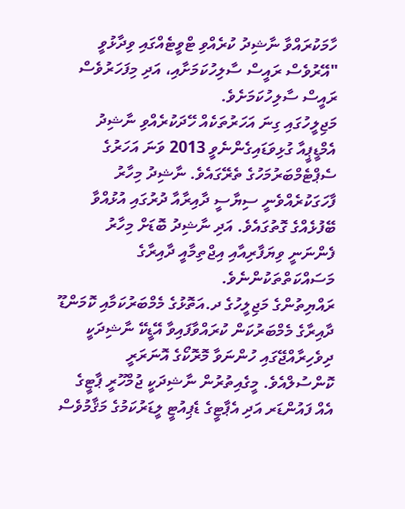ހާމަކުރައްވާ ނާޝިދު ކުރެއްވި ޓްވީޓެއްގައި ވިދާޅުވީ "އޭރުވެސް ރައީސް ސާލިހުކަމަށާއި، އަދި މިފަހަރުވެސް ރައީސް ސާލިހުކަމަށެވެ.
މަޖިލީހުގައި ގިނަ އަހަރުތަކެއް ހޭދަކުރެއްވި ނާޝިދު އެމްޑީޕީއާ ގުޅިވަޑައިގެންނެވީ 2013 ވަނަ އަހަރުގެ ސެޕްޓެމްބަރުމަހުގެ ތެރޭގައެވެ. ނާޝިދު މިހާރު ފާހަގަކުރެއްވެނީ ސިޔާސީ ދާއިރާއާ ދުރުގައި އުޅުއްވާ ބޭފުޅެއްގެ ގޮތުގައެވެ. އަދި ނާޝިދު ބޮޑަށް މިހާރު ފެންނަނީ ވިޔަފާރިއާއި އިޖްތިމާއީ ދާއިރާގެ މަސައްކަތްތަކުންނެވެ.
ރައްޔިތުންގެ މަޖިލީހުގެ ދ.އަތޮޅުގެ މެމްބަރުކަމާއި ކޮމަންޑޫ ދާއިރާގެ މެމްބަރުކަން ކުރައްވާފައިވާ އޭޑީކޭ ނާޝިދަކީ ދިވެހިރާއްޖޭގައި ހުންނަވާ މޮރޮކޯގެ އޮނަރަރީ ކޮންސުލްއެވެ. މީގެއިތުރުން ނާޝިދަކީ ޖުމްހޫރީ ޕާޓީގެ އެއް ފައުންޑަރ އަދި އެޕާޓީގެ ޑެޕިއުޓީ ލީޑަރުކަމުގެ މަޤާމުވެސް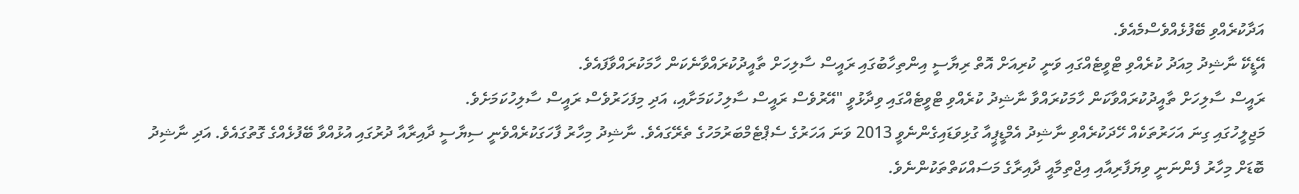އަދާކުރެއްވި ބޭފުޅެއްވެސްމެއެވެ.
އޭޑީކޭ ނާޝިދު މިއަދު ކުރެއްވި ޓްވީޓެއްގައި ވަނީ ކުރިއަށް އޮތް ރިޔާސީ އިންތިހާބުގައި ރައީސް ސާލިހަށް ތާއީދުކުރައްވާނެކަން ހާމަކުރައްވާފައެވެ.
ރައީސް ސާލިހަށް ތާއީދުކުރައްވާކަން ހާމަކުރައްވާ ނާޝިދު ކުރެއްވި ޓްވީޓެއްގައި ވިދާޅުވީ "އޭރުވެސް ރައީސް ސާލިހުކަމަށާއި، އަދި މިފަހަރުވެސް ރައީސް ސާލިހުކަމަށެވެ.
މަޖިލީހުގައި ގިނަ އަހަރުތަކެއް ހޭދަކުރެއްވި ނާޝިދު އެމްޑީޕީއާ ގުޅިވަޑައިގެންނެވީ 2013 ވަނަ އަހަރުގެ ސެޕްޓެމްބަރުމަހުގެ ތެރޭގައެވެ. ނާޝިދު މިހާރު ފާހަގަކުރެއްވެނީ ސިޔާސީ ދާއިރާއާ ދުރުގައި އުޅުއްވާ ބޭފުޅެއްގެ ގޮތުގައެވެ. އަދި ނާޝިދު ބޮޑަށް މިހާރު ފެންނަނީ ވިޔަފާރިއާއި އިޖްތިމާއީ ދާއިރާގެ މަސައްކަތްތަކުންނެވެ.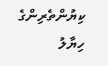ކިޔުންތެރިންގެ ހިޔާލު